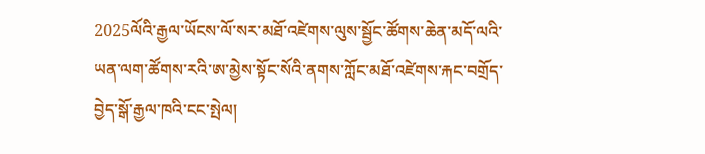2025ལོའི་རྒྱལ་ཡོངས་ལོ་སར་མཐོ་འཛེགས་ལུས་སྦྱོང་ཚོགས་ཆེན་མདོ་ལའི་ཡན་ལག་ཚོགས་རའི་ཨ་མྱེས་སྟོང་སོའི་ནགས་ཀློང་མཐོ་འཛེགས་རྐང་བགྲོད་བྱེད་སྒོ་རྒྱལ་ཁའི་ངང་སྤེལ།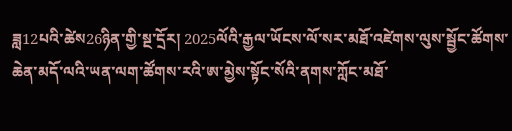ཟླ12པའི་ཚེས26ཉིན་གྱི་སྔ་དྲོར། 2025ལོའི་རྒྱལ་ཡོངས་ལོ་སར་མཐོ་འཛེགས་ལུས་སྦྱོང་ཚོགས་ཆེན་མདོ་ལའི་ཡན་ལག་ཚོགས་རའི་ཨ་མྱེས་སྟོང་སོའི་ནགས་ཀློང་མཐོ་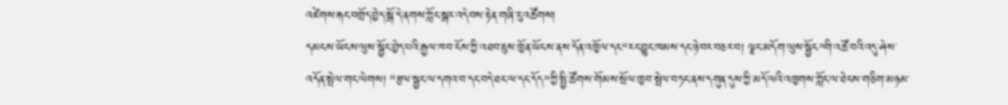འཛེགས་རྐང་བགྲོད་བྱེད་སྒོ་དེ་ནགས་ཀློང་སྒར་འདེབས་རྟེན་གཞི་རུ་འཚོགས།
དམངས་ཡོངས་ལུས་སྦྱོང་བྱེད་པའི་རྒྱལ་ཁབ་ངོས་ཀྱི་འཐབ་ཇུས་ཁྱོན་ཡོངས་ནས་དོན་འཁྱོལ་དང“རང་བྱུང་ཁམས་དང་ཉེ་བར་བཅར་བ། ལྗང་མདོག་ལུས་སྦྱོང”གི་འཚོ་བའི་འདུ་ཤེས་འདོན་སྤེལ་གང་ལེགས། “རྩལ་སྦྱང་ལ་དགའ་བ་དང་བདེ་ཐང་ལ་དང་དོད”ཀྱི་སྤྱི་ཚོགས་གོམས་སྲོལ་ཁྱབ་སྤེལ་བཏང་ནས་དགུན་དུས་ཀྱི་མདོ་ལའི་འཁྱགས་ཀློང་ལ་ཐེངས་གཅིག་མཉམ་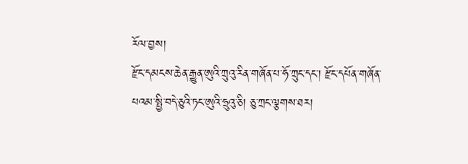རོལ་བྱས།
རྫོང་དམངས་ཆེན་རྒྱུན་ཨུའི་ཀྲུའུ་རིན་གཞོན་པ་ཧོ་ཀྲུང་དང་། རྫོང་དཔོན་གཞོན་པའམ་སྤྱི་བདེ་ཅུའི་ཏང་ཨུའི་ཧྲུའུ་ཅི། ཅུ་ཀྲང་ལྕགས་ཐར།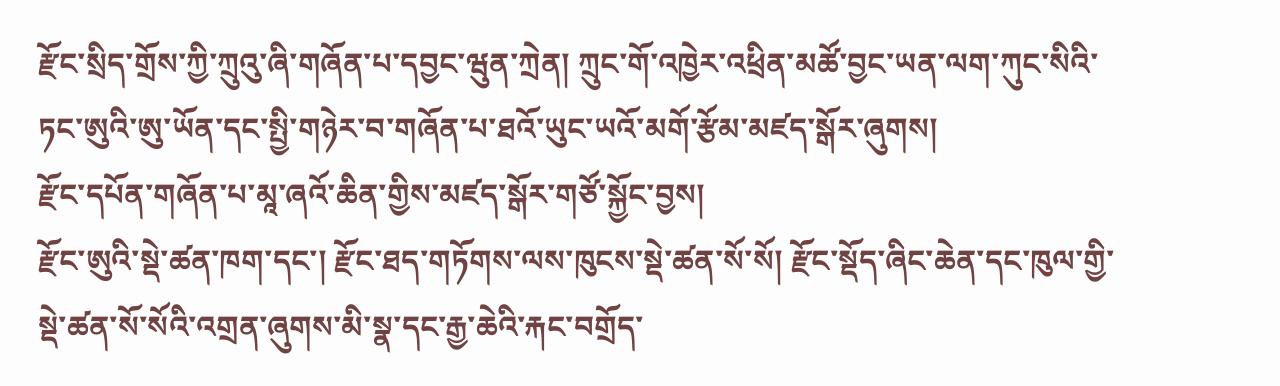རྫོང་སྲིད་གྲོས་ཀྱི་ཀྲུའུ་ཞི་གཞོན་པ་དབྱང་ཝུན་ཀྲེན། ཀྲུང་གོ་འཁྱེར་འཕྲིན་མཚོ་བྱང་ཡན་ལག་ཀུང་སིའི་ཏང་ཨུའི་ཨུ་ཡོན་དང་སྤྱི་གཉེར་བ་གཞོན་པ་ཐའོ་ཡུང་ཡའོ་མགོ་རྩོམ་མཛད་སྒོར་ཞུགས།
རྫོང་དཔོན་གཞོན་པ་མཱ་ཞའོ་ཆིན་གྱིས་མཛད་སྒོར་གཙོ་སྐྱོང་བྱས།
རྫོང་ཨུའི་སྡེ་ཚན་ཁག་དང་། རྫོང་ཐད་གཏོགས་ལས་ཁུངས་སྡེ་ཚན་སོ་སོ། རྫོང་སྡོད་ཞིང་ཆེན་དང་ཁུལ་གྱི་སྡེ་ཚན་སོ་སོའི་འགྲན་ཞུགས་མི་སྣ་དང་རྒྱ་ཆེའི་རྐང་བགྲོད་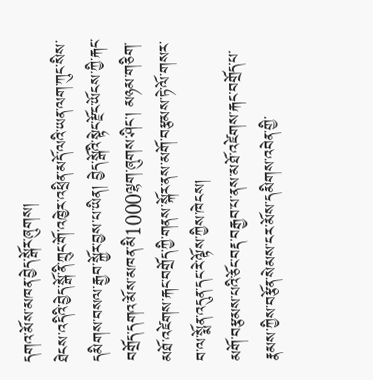དགའ་མོས་མཁན་བྱེད་སྒོར་ཞུགས།
ཐེངས་འདིའི་བྱེད་སྒོ་ནི་ཀྲུང་གོ་འཁྱེར་འཕྲིན་མདོ་ལའི་ཡན་ལག་ཀུང་སིས་དམིགས་བསལ་རྒྱབ་སྐྱོར་བྱས་པ་ཡིན། བྱེད་སྒོའི་སྟེང་རྫོང་ཡོངས་ཀྱི་རྐང་བགྲོད་དགའ་མོས་མཁན་མི1000ལྷག་ཞུགས་ཤིང་། མཉམ་གཅིག་མཐོ་འཛེགས་རྐང་བགྲོད་ཀྱི་གནས་སྐོར་ནས་མགོ་བརྩམས་ཏེ་ལོ་གསར་བ་ལ་སྨོན་འདུན་དང་རེ་ལྟོས་ཀྱིས་ཁེངས།
མགོ་བརྩམས་པའི་ཅོང་བརྡ་བརྒྱབ་པ་ནས་མཐོ་འཛེགས་རྐང་བགྲོད་པ་རྣམས་ཀྱིས་བརྩོན་སེམས་ངར་མོས་དམིགས་འབེན་གྱི་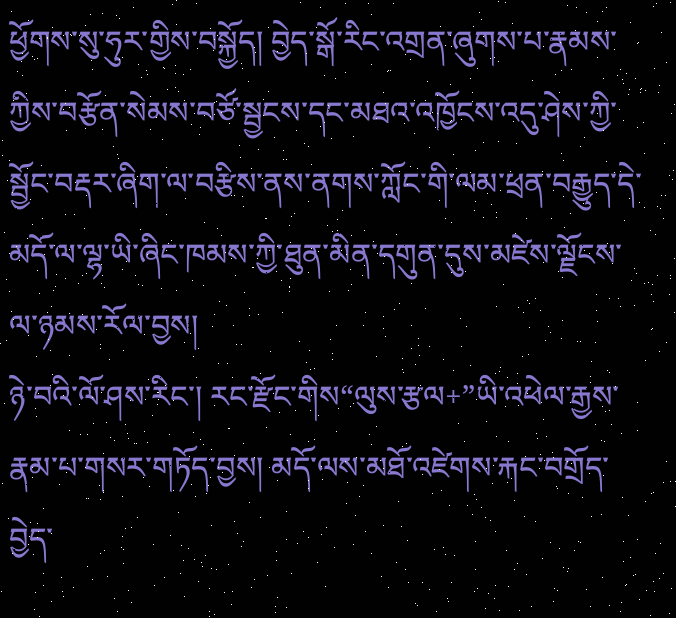ཕྱོགས་སུ་ཧུར་གྱིས་བསྐྱོད། བྱེད་སྒོ་རིང་འགྲན་ཞུགས་པ་རྣམས་ཀྱིས་བརྩོན་སེམས་བཙོ་སྦྱངས་དང་མཐའ་འཁྱོངས་འདུ་ཤེས་ཀྱི་སྦྱོང་བརྡར་ཞིག་ལ་བརྩིས་ནས་ནགས་ཀློང་གི་ལམ་ཕྲན་བརྒྱུད་དེ་མདོ་ལ་ལྷ་ཡི་ཞིང་ཁམས་ཀྱི་ཐུན་མིན་དགུན་དུས་མཛེས་ལྗོངས་ལ་ཉམས་རོལ་བྱས།
ཉེ་བའི་ལོ་ཤས་རིང་། རང་རྫོང་གིས“ལུས་རྩལ+”ཡི་འཕེལ་རྒྱས་རྣམ་པ་གསར་གཏོད་བྱས། མདོ་ལས་མཐོ་འཛེགས་རྐང་བགྲོད་བྱེད་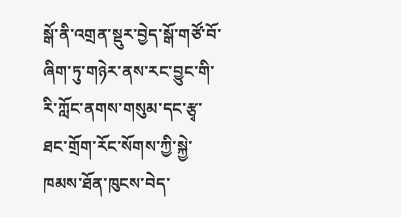སྒོ་ནི་འགྲན་སྡུར་བྱེད་སྒོ་གཙོ་བོ་ཞིག་ཏུ་གཉེར་ནས་རང་བྱུང་གི་རི་ཀློང་ནགས་གསུམ་དང་རྩྭ་ཐང་གྲོག་རོང་སོགས་ཀྱི་སྐྱེ་ཁམས་ཐོན་ཁུངས་བེད་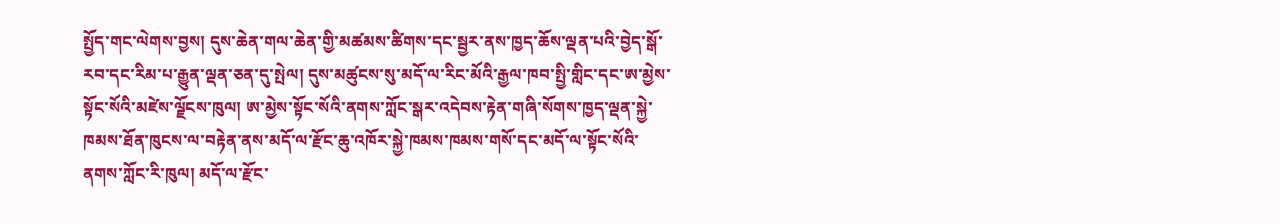སྤྱོད་གང་ལེགས་བྱས། དུས་ཆེན་གལ་ཆེན་གྱི་མཚམས་ཚིགས་དང་སྦྱར་ནས་ཁྱད་ཆོས་ལྡན་པའི་བྱེད་སྒོ་རབ་དང་རིམ་པ་རྒྱུན་ལྡན་ཅན་དུ་སྤེལ། དུས་མཚུངས་སུ་མདོ་ལ་རིང་མོའི་རྒྱལ་ཁབ་སྤྱི་གླིང་དང་ཨ་མྱེས་སྟོང་སོའི་མཛེས་ལྗོངས་ཁུལ། ཨ་མྱེས་སྟོང་སོའི་ནགས་ཀློང་སྒར་འདེབས་རྟེན་གཞི་སོགས་ཁྱད་ལྡན་སྐྱེ་ཁམས་ཐོན་ཁུངས་ལ་བརྟེན་ནས་མདོ་ལ་རྫོང་ཆུ་འཁོར་སྐྱེ་ཁམས་ཁམས་གསོ་དང་མདོ་ལ་སྟོང་སོའི་ནགས་ཀློང་རི་ཁུལ། མདོ་ལ་རྫོང་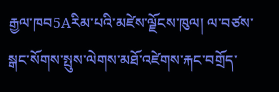རྒྱལ་ཁབ5Aརིམ་པའི་མཛེས་ལྗོངས་ཁུལ། ལ་བཙས་སྒང་སོགས་སྤུས་ལེགས་མཐོ་འཛེགས་རྐང་བགྲོད་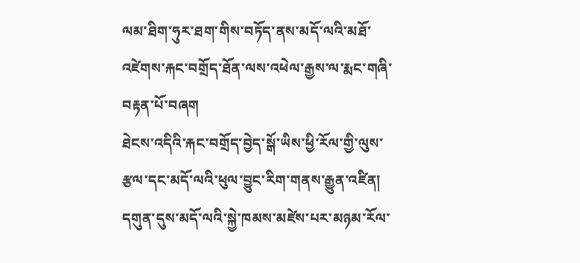ལམ་ཐིག་ཧུར་ཐག་གིས་བཏོད་ནས་མདོ་ལའི་མཐོ་འཛེགས་རྐང་བགྲོད་ཐོན་ལས་འཕེལ་རྒྱས་ལ་རྨང་གཞི་བརྟན་པོ་བཞག
ཐེངས་འདིའི་རྐང་བགྲོད་བྱེད་སྒོ་ཡིས་ཕྱི་རོལ་གྱི་ལུས་རྩལ་དང་མདོ་ལའི་ཕུལ་བྱུང་རིག་གནས་རྒྱུན་འཛིན། དགུན་དུས་མདོ་ལའི་སྐྱེ་ཁམས་མཛེས་པར་མཉམ་རོལ་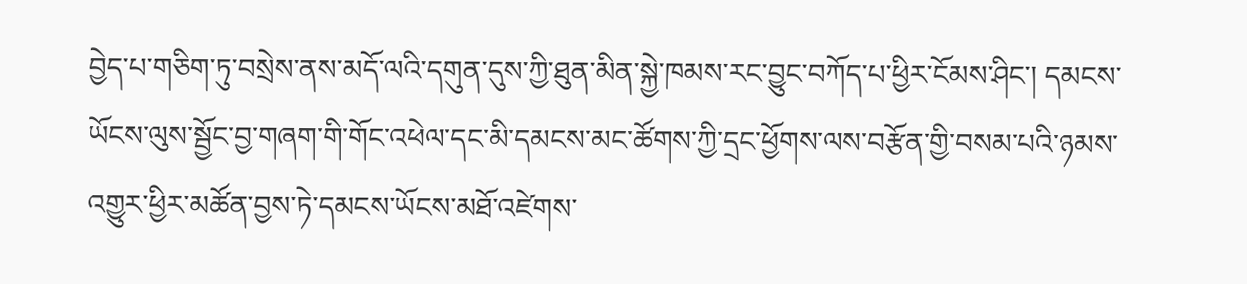བྱེད་པ་གཅིག་ཏུ་བསྲེས་ནས་མདོ་ལའི་དགུན་དུས་ཀྱི་ཐུན་མིན་སྐྱེ་ཁམས་རང་བྱུང་བཀོད་པ་ཕྱིར་ངོམས་ཤིང་། དམངས་ཡོངས་ལུས་སྦྱོང་བྱ་གཞག་གི་གོང་འཕེལ་དང་མི་དམངས་མང་ཚོགས་ཀྱི་དྲང་ཕྱོགས་ལས་བརྩོན་གྱི་བསམ་པའི་ཉམས་འགྱུར་ཕྱིར་མཚོན་བྱས་ཏེ་དམངས་ཡོངས་མཐོ་འཛེགས་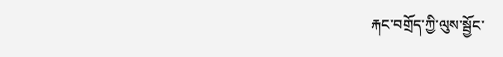རྐང་བགྲོད་ཀྱི་ལུས་སྦྱོང་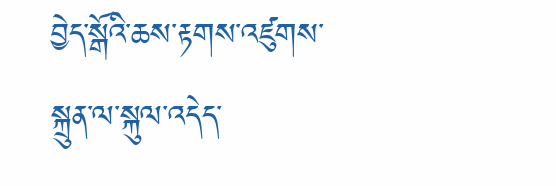བྱེད་སྒོའི་ཆས་རྟགས་འཛུགས་སྐྲུན་ལ་སྐུལ་འདེད་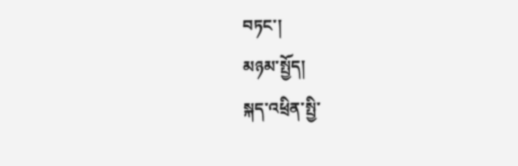བཏང་།
མཉམ་སྤྱོད།
སྐད་འཕྲིན་སྤྱི་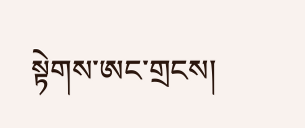སྟེགས་ཨང་གྲངས།